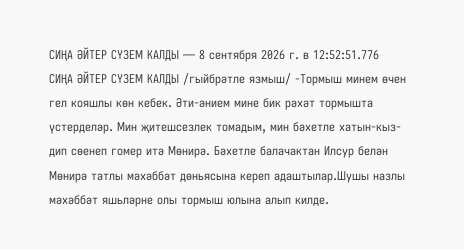СИҢА ӘЙТЕР СҮЗЕМ КАЛДЫ — 8 сентября 2026 г. в 12:52:51.776
СИҢА ӘЙТЕР СҮЗЕМ КАЛДЫ /гыйбрәтле язмыш/ -Тормыш минем өчен гел кояшлы көн кебек. Әти-әнием мине бик рәхәт тормышта үстерделәр. Мин җитешсезлек томадым, мин бәхетле хатын-кыз-дип сөенеп гомер итә Мөнирә. Бәхетле балачактан Илсур белән Мөнирә татлы мәхәббәт дөньясына кереп адаштылар.Шушы назлы мәхәббәт яшьләрне олы тормыш юлына алып килде.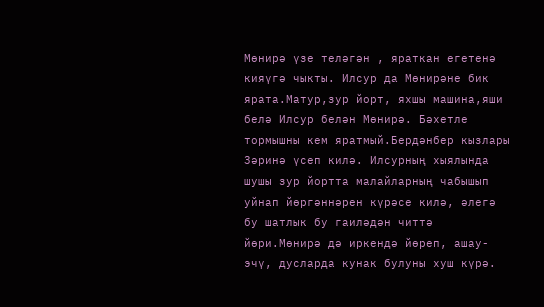Мөнирә үзе теләгән , яраткан егетенә кияүгә чыкты. Илсур да Мөнирәне бик ярата.Матур,зур йорт, яхшы машина,яши белә Илсур белән Мөнирә. Бәхетле тормышны кем яратмый.Бердәнбер кызлары Зәринә үсеп килә. Илсурның хыялында шушы зур йортта малайларның чабышып уйнап йөргәннәрен күрәсе килә, әлегә бу шатлык бу гаиләдән читтә йөри.Мөнирә дә иркендә йөреп, ашау-эчү, дусларда кунак булуны хуш күрә.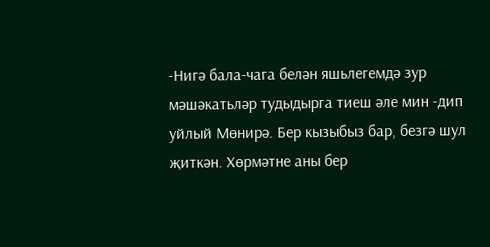-Нигә бала-чага белән яшьлегемдә зур мәшәкатьләр тудыдырга тиеш әле мин -дип уйлый Мөнирә. Бер кызыбыз бар, безгә шул җиткән. Хөрмәтне аны бер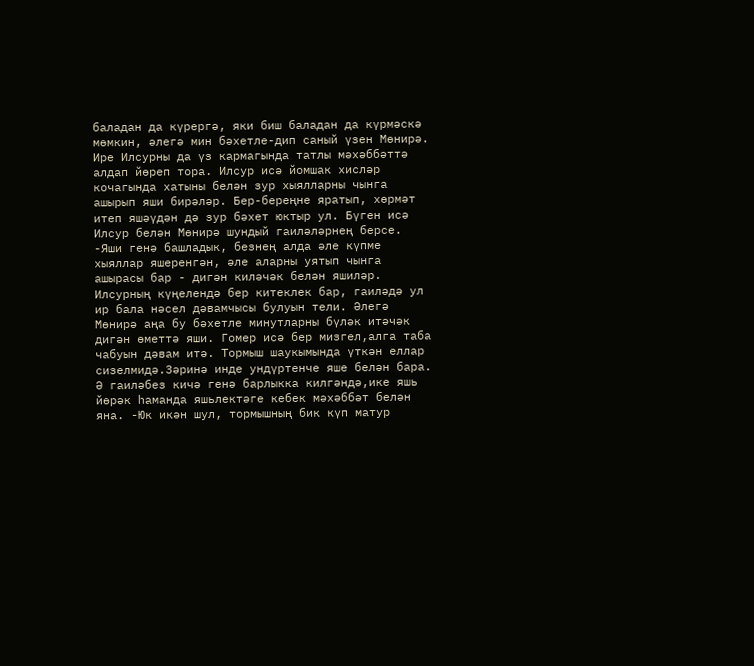баладан да күрергә, яки биш баладан да күрмәскә мөмкин, әлегә мин бәхетле-дип саный үзен Мөнирә. Ире Илсурны да үз кармагында татлы мәхәббәттә алдап йөреп тора. Илсур исә йомшак хисләр кочагында хатыны белән зур хыялларны чынга ашырып яши бирәләр. Бер-береңне яратып, хөрмәт итеп яшәүдән дә зур бәхет юктыр ул. Бүген исә Илсур белән Мөнирә шундый гаиләләрнең берсе. -Яши генә башладык, безнең алда әле күпме хыяллар яшеренгән, әле аларны уятып чынга ашырасы бар - дигән киләчәк белән яшиләр. Илсурның күңелендә бер китеклек бар, гаиләдә ул ир бала нәсел дәвамчысы булуын тели. Әлегә Мөнирә аңа бу бәхетле минутларны бүләк итәчәк дигән өметтә яши. Гомер исә бер мизгел,алга таба чабуын дәвам итә. Тормыш шаукымында үткән еллар сизелмидә.Зәринә инде ундүртенче яше белән бара. Ә гаиләбез кичә генә барлыкка килгәндә,ике яшь йөрәк һаманда яшьлектәге кебек мәхәббәт белән яна. -Юк икән шул, тормышның бик күп матур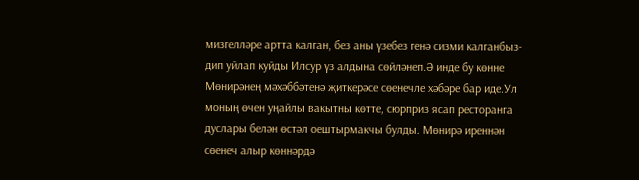мизгелләре артта калган, без аны үзебез генә сизми калганбыз-дип уйлап куйды Илсур үз алдына сөйләнеп.Ә инде бу көнне Мөнирәнең мәхәббәтенә җиткерәсе сөенечле хәбәре бар иде.Ул моның өчен уңайлы вакытны көтте, сюрприз ясап ресторанга дуслары белән өстәл оештырмакчы булды. Мөнирә иреннән сөенеч алыр көннәрдә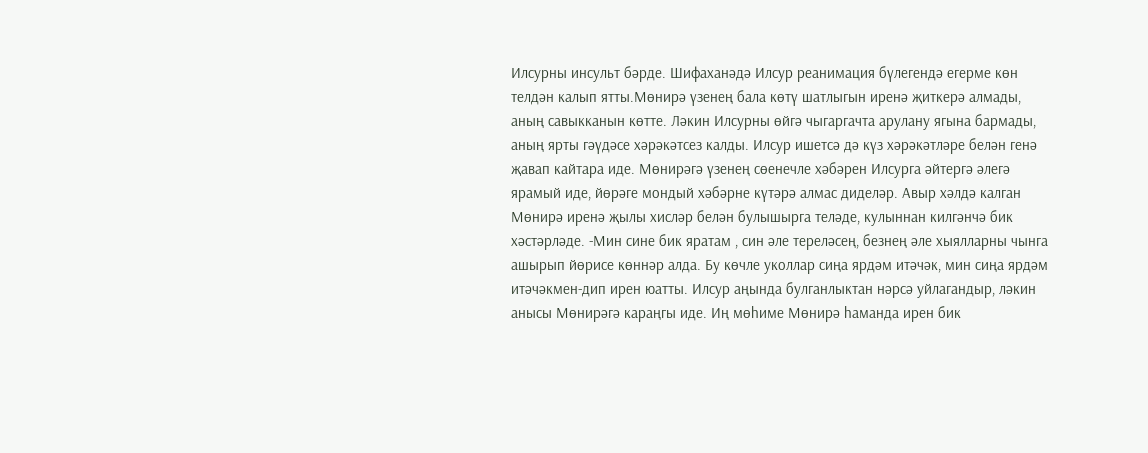Илсурны инсульт бәрде. Шифаханәдә Илсур реанимация бүлегендә егерме көн телдән калып ятты.Мөнирә үзенең бала көтү шатлыгын иренә җиткерә алмады, аның савыкканын көтте. Ләкин Илсурны өйгә чыгаргачта арулану ягына бармады, аның ярты гәүдәсе хәрәкәтсез калды. Илсур ишетсә дә күз хәрәкәтләре белән генә җавап кайтара иде. Мөнирәгә үзенең сөенечле хәбәрен Илсурга әйтергә әлегә ярамый иде, йөрәге мондый хәбәрне күтәрә алмас диделәр. Авыр хәлдә калган Мөнирә иренә җылы хисләр белән булышырга теләде, кулыннан килгәнчә бик хәстәрләде. -Мин сине бик яратам , син әле тереләсең, безнең әле хыялларны чынга ашырып йөрисе көннәр алда. Бу көчле уколлар сиңа ярдәм итәчәк, мин сиңа ярдәм итәчәкмен-дип ирен юатты. Илсур аңында булганлыктан нәрсә уйлагандыр, ләкин анысы Мөнирәгә караңгы иде. Иң мөһиме Мөнирә һаманда ирен бик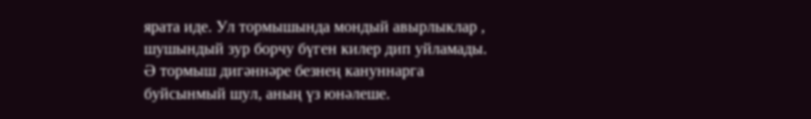ярата иде. Ул тормышында мондый авырлыклар , шушындый зур борчу бүген килер дип уйламады. Ә тормыш дигәннәре безнең кануннарга буйсынмый шул, аның үз юнәлеше.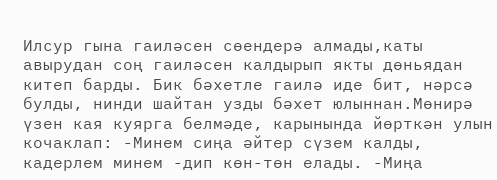Илсур гына гаиләсен сөендерә алмады,каты авырудан соң гаиләсен калдырып якты дөньядан китеп барды. Бик бәхетле гаилә иде бит, нәрсә булды, нинди шайтан узды бәхет юлыннан.Мөнирә үзен кая куярга белмәде, карынында йөрткән улын кочаклап: -Минем сиңа әйтер сүзем калды, кадерлем минем -дип көн-төн елады. -Миңа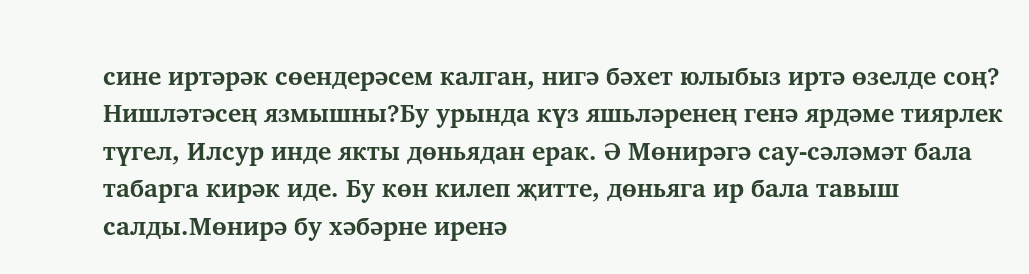сине иртәрәк сөендерәсем калган, нигә бәхет юлыбыз иртә өзелде соң? Нишләтәсең язмышны?Бу урында күз яшьләренең генә ярдәме тиярлек түгел, Илсур инде якты дөньядан ерак. Ә Мөнирәгә сау-сәләмәт бала табарга кирәк иде. Бу көн килеп җитте, дөньяга ир бала тавыш салды.Мөнирә бу хәбәрне иренә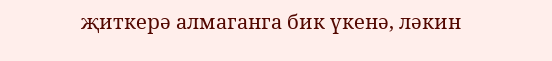җиткерә алмаганга бик үкенә, ләкин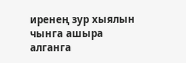иренең зур хыялын чынга ашыра алганга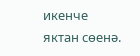икенче яктан сөенә.